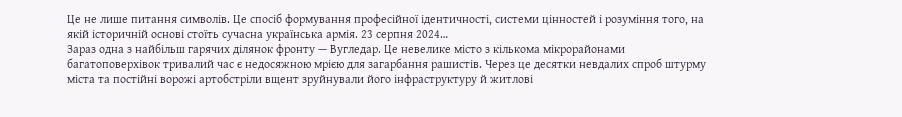Це не лише питання символів. Це спосіб формування професійної ідентичності, системи цінностей і розуміння того, на якій історичній основі стоїть сучасна українська армія. 23 серпня 2024…
Зараз одна з найбільш гарячих ділянок фронту — Вугледар. Це невелике місто з кількома мікрорайонами багатоповерхівок тривалий час є недосяжною мрією для загарбання рашистів. Через це десятки невдалих спроб штурму міста та постійні ворожі артобстріли вщент зруйнували його інфраструктуру й житлові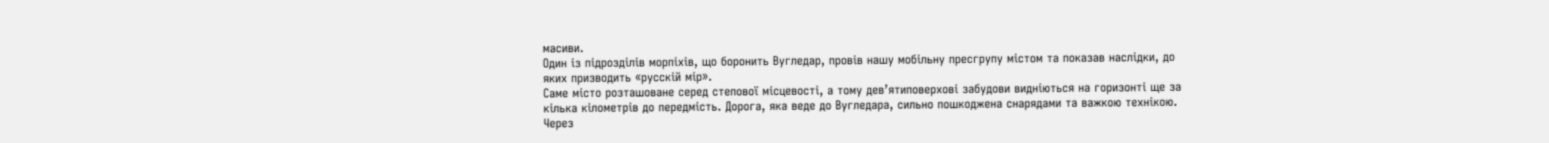масиви.
Один із підрозділів морпіхів, що боронить Вугледар, провів нашу мобільну пресгрупу містом та показав наслідки, до яких призводить «русскій мір».
Саме місто розташоване серед степової місцевості, а тому дев’ятиповерхові забудови видніються на горизонті ще за кілька кілометрів до передмість. Дорога, яка веде до Вугледара, сильно пошкоджена снарядами та важкою технікою. Через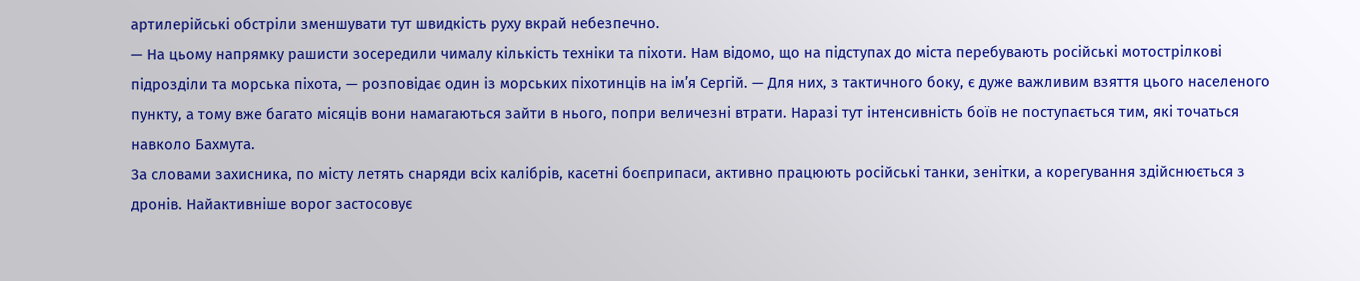артилерійські обстріли зменшувати тут швидкість руху вкрай небезпечно.
— На цьому напрямку рашисти зосередили чималу кількість техніки та піхоти. Нам відомо, що на підступах до міста перебувають російські мотострілкові підрозділи та морська піхота, — розповідає один із морських піхотинців на ім’я Сергій. — Для них, з тактичного боку, є дуже важливим взяття цього населеного пункту, а тому вже багато місяців вони намагаються зайти в нього, попри величезні втрати. Наразі тут інтенсивність боїв не поступається тим, які точаться навколо Бахмута.
За словами захисника, по місту летять снаряди всіх калібрів, касетні боєприпаси, активно працюють російські танки, зенітки, а корегування здійснюється з дронів. Найактивніше ворог застосовує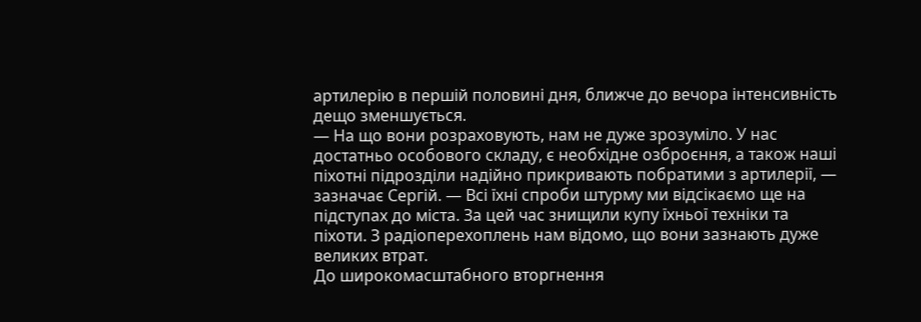артилерію в першій половині дня, ближче до вечора інтенсивність дещо зменшується.
— На що вони розраховують, нам не дуже зрозуміло. У нас достатньо особового складу, є необхідне озброєння, а також наші піхотні підрозділи надійно прикривають побратими з артилерії, — зазначає Сергій. — Всі їхні спроби штурму ми відсікаємо ще на підступах до міста. За цей час знищили купу їхньої техніки та піхоти. З радіоперехоплень нам відомо, що вони зазнають дуже великих втрат.
До широкомасштабного вторгнення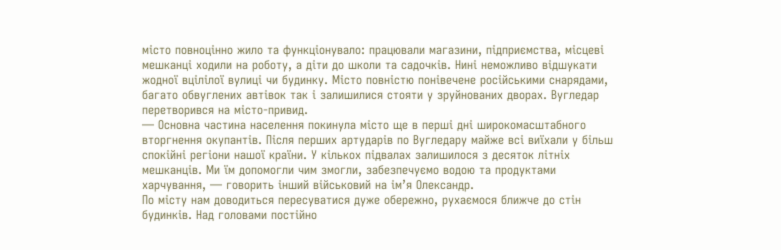місто повноцінно жило та функціонувало: працювали магазини, підприємства, місцеві мешканці ходили на роботу, а діти до школи та садочків. Нині неможливо відшукати жодної вцілілої вулиці чи будинку. Місто повністю понівечене російськими снарядами, багато обвуглених автівок так і залишилися стояти у зруйнованих дворах. Вугледар перетворився на місто-привид.
— Основна частина населення покинула місто ще в перші дні широкомасштабного вторгнення окупантів. Після перших артударів по Вугледару майже всі виїхали у більш спокійні регіони нашої країни. У кількох підвалах залишилося з десяток літніх мешканців. Ми їм допомогли чим змогли, забезпечуємо водою та продуктами харчування, — говорить інший військовий на ім’я Олександр.
По місту нам доводиться пересуватися дуже обережно, рухаємося ближче до стін будинків. Над головами постійно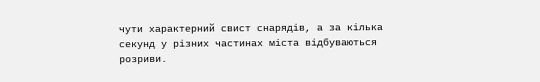чути характерний свист снарядів, а за кілька секунд у різних частинах міста відбуваються розриви.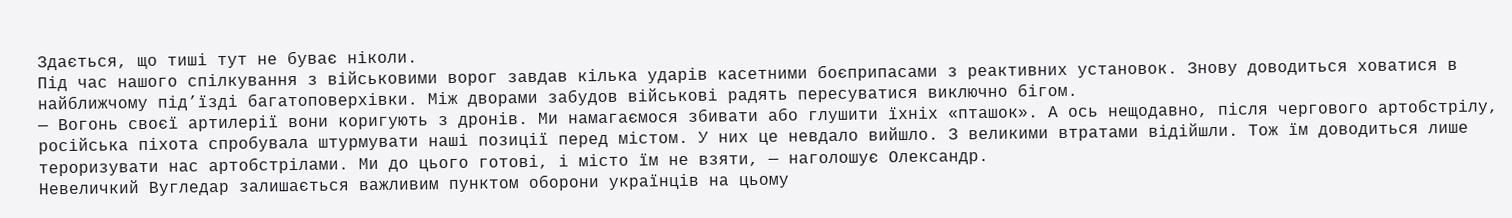Здається, що тиші тут не буває ніколи.
Під час нашого спілкування з військовими ворог завдав кілька ударів касетними боєприпасами з реактивних установок. Знову доводиться ховатися в найближчому під’їзді багатоповерхівки. Між дворами забудов військові радять пересуватися виключно бігом.
— Вогонь своєї артилерії вони коригують з дронів. Ми намагаємося збивати або глушити їхніх «пташок». А ось нещодавно, після чергового артобстрілу, російська піхота спробувала штурмувати наші позиції перед містом. У них це невдало вийшло. З великими втратами відійшли. Тож їм доводиться лише тероризувати нас артобстрілами. Ми до цього готові, і місто їм не взяти, — наголошує Олександр.
Невеличкий Вугледар залишається важливим пунктом оборони українців на цьому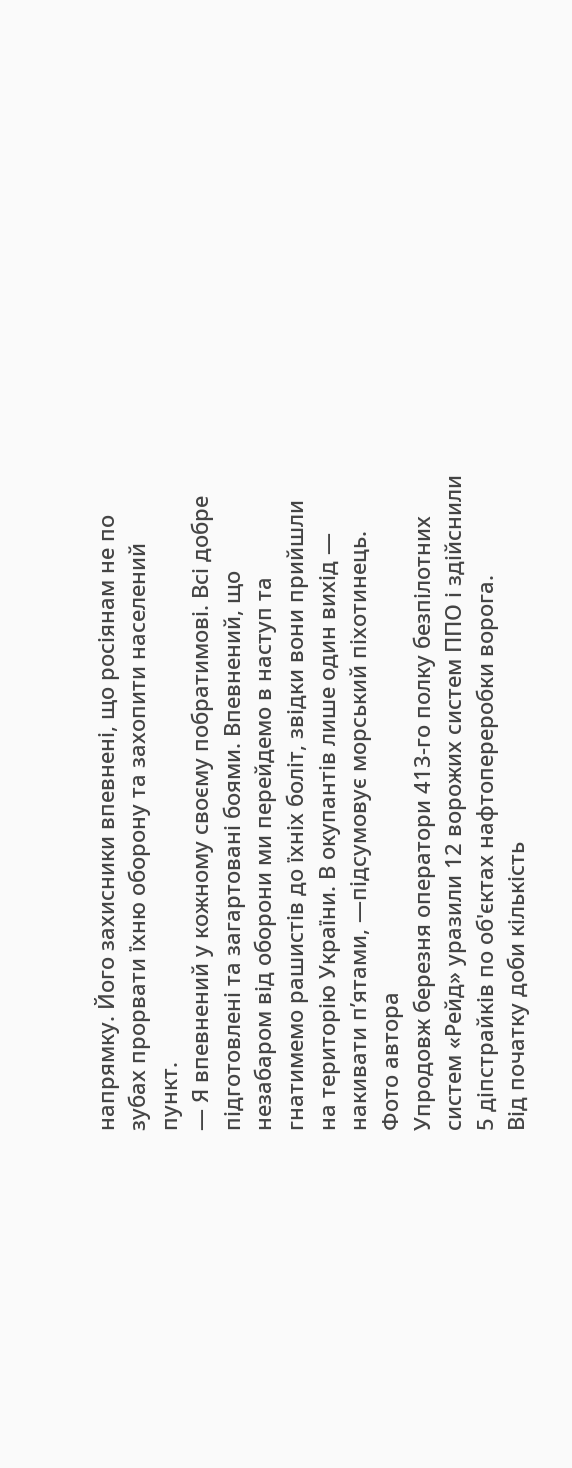напрямку. Його захисники впевнені, що росіянам не по зубах прорвати їхню оборону та захопити населений пункт.
— Я впевнений у кожному своєму побратимові. Всі добре підготовлені та загартовані боями. Впевнений, що незабаром від оборони ми перейдемо в наступ та гнатимемо рашистів до їхніх боліт, звідки вони прийшли на територію України. В окупантів лише один вихід — накивати п’ятами, —підсумовує морський піхотинець.
Фото автора
Упродовж березня оператори 413-го полку безпілотних систем «Рейд» уразили 12 ворожих систем ППО і здійснили 5 діпстрайків по об'єктах нафтопереробки ворога.
Від початку доби кількість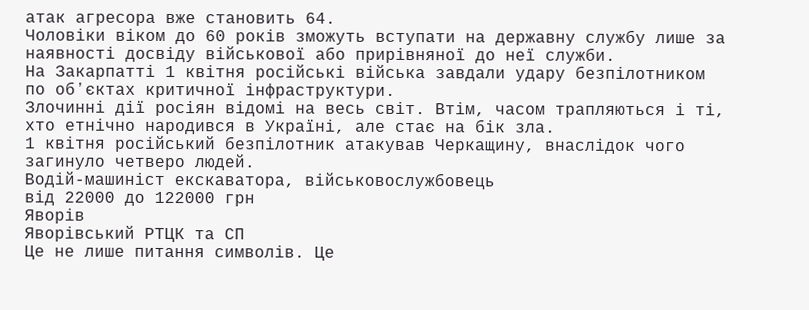атак агресора вже становить 64.
Чоловіки віком до 60 років зможуть вступати на державну службу лише за наявності досвіду військової або прирівняної до неї служби.
На Закарпатті 1 квітня російські війська завдали удару безпілотником по обʼєктах критичної інфраструктури.
Злочинні дії росіян відомі на весь світ. Втім, часом трапляються і ті, хто етнічно народився в Україні, але стає на бік зла.
1 квітня російський безпілотник атакував Черкащину, внаслідок чого загинуло четверо людей.
Водій-машиніст екскаватора, військовослужбовець
від 22000 до 122000 грн
Яворів
Яворівський РТЦК та СП
Це не лише питання символів. Це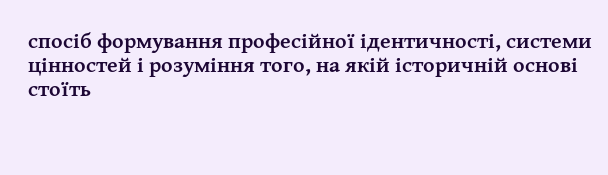спосіб формування професійної ідентичності, системи цінностей і розуміння того, на якій історичній основі стоїть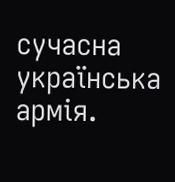сучасна українська армія.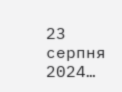23 серпня 2024…